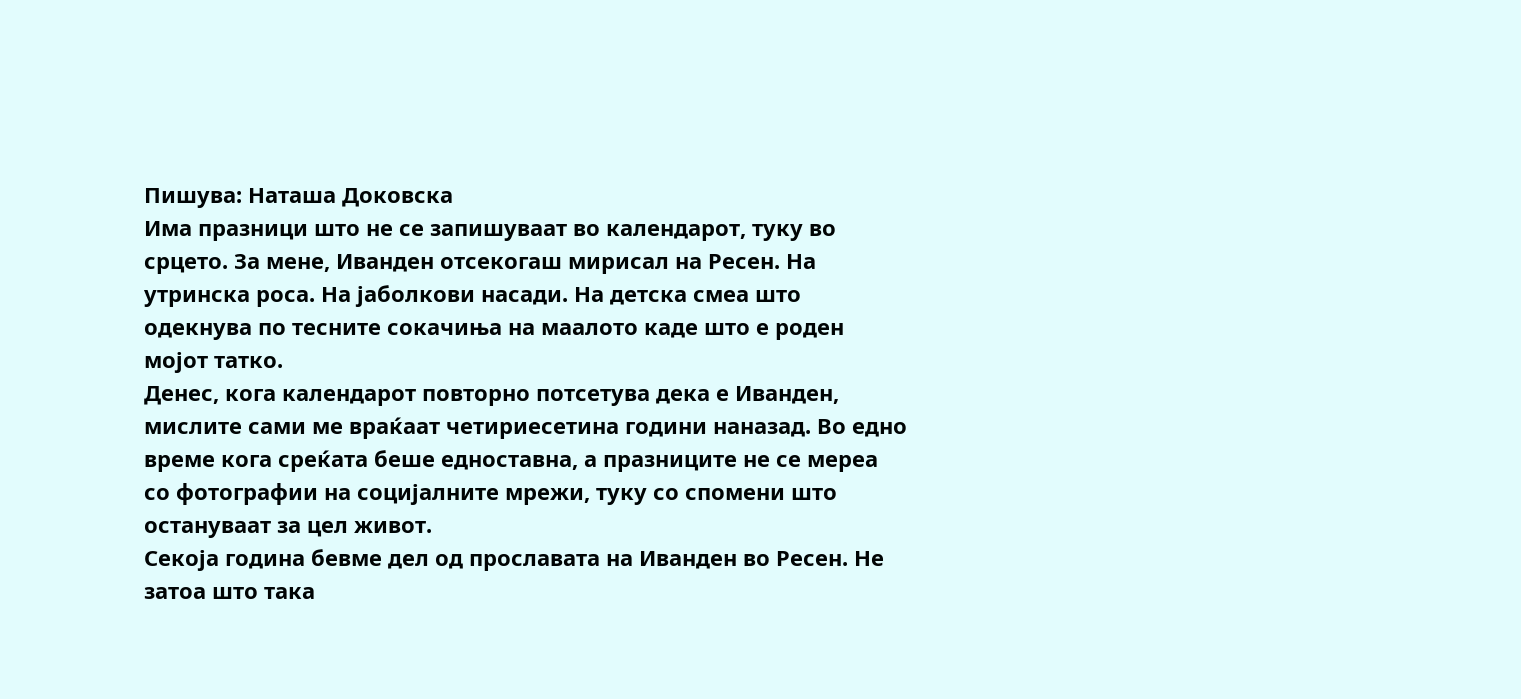Пишува: Наташа Доковска
Има празници што не се запишуваат во календарот, туку во срцето. За мене, Иванден отсекогаш мирисал на Ресен. На утринска роса. На јаболкови насади. На детска смеа што одекнува по тесните сокачиња на маалото каде што е роден мојот татко.
Денес, кога календарот повторно потсетува дека е Иванден, мислите сами ме враќаат четириесетина години наназад. Во едно време кога среќата беше едноставна, а празниците не се мереа со фотографии на социјалните мрежи, туку со спомени што остануваат за цел живот.
Секоја година бевме дел од прославата на Иванден во Ресен. Не затоа што така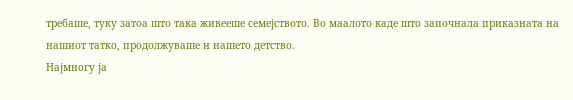требаше, туку затоа што така живееше семејството. Во маалото каде што започнала приказната на нашиот татко, продолжуваше и нашето детство.
Најмногу ја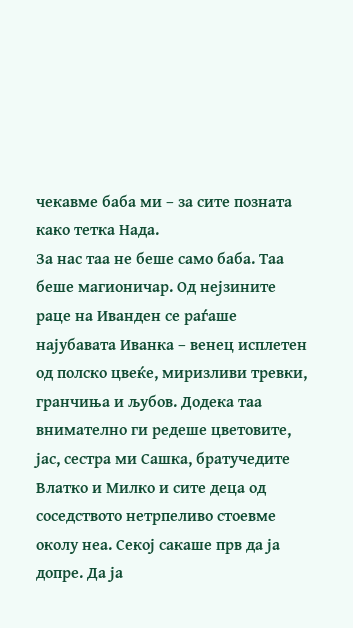чекавме баба ми – за сите позната како тетка Нада.
За нас таа не беше само баба. Таа беше магионичар. Од нејзините раце на Иванден се раѓаше најубавата Иванка – венец исплетен од полско цвеќе, миризливи тревки, гранчиња и љубов. Додека таа внимателно ги редеше цветовите, јас, сестра ми Сашка, братучедите Влатко и Милко и сите деца од соседството нетрпеливо стоевме околу неа. Секој сакаше прв да ја допре. Да ја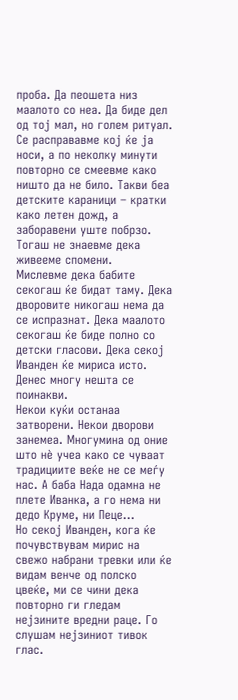проба. Да пеошета низ маалото со неа. Да биде дел од тој мал, но голем ритуал.
Се расправавме кој ќе ја носи, а по неколку минути повторно се смеевме како ништо да не било. Такви беа детските караници – кратки како летен дожд, а заборавени уште побрзо.
Тогаш не знаевме дека живееме спомени.
Мислевме дека бабите секогаш ќе бидат таму. Дека дворовите никогаш нема да се испразнат. Дека маалото секогаш ќе биде полно со детски гласови. Дека секој Иванден ќе мириса исто.
Денес многу нешта се поинакви.
Некои куќи останаа затворени. Некои дворови занемеа. Многумина од оние што нè учеа како се чуваат традициите веќе не се меѓу нас. А баба Нада одамна не плете Иванка, а го нема ни дедо Круме, ни Пеце…
Но секој Иванден, кога ќе почувствувам мирис на свежо набрани тревки или ќе видам венче од полско цвеќе, ми се чини дека повторно ги гледам нејзините вредни раце. Го слушам нејзиниот тивок глас.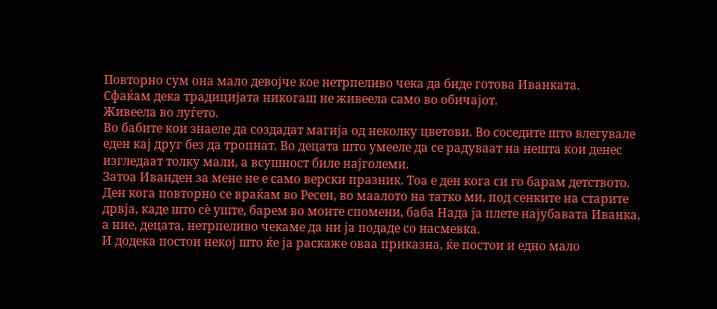Повторно сум она мало девојче кое нетрпеливо чека да биде готова Иванката.
Сфаќам дека традицијата никогаш не живеела само во обичајот.
Живеела во луѓето.
Во бабите кои знаеле да создадат магија од неколку цветови. Во соседите што влегувале еден кај друг без да тропнат. Во децата што умееле да се радуваат на нешта кои денес изгледаат толку мали, а всушност биле најголеми.
Затоа Иванден за мене не е само верски празник. Тоа е ден кога си го барам детството.
Ден кога повторно се враќам во Ресен, во маалото на татко ми, под сенките на старите дрвја, каде што сè уште, барем во моите спомени, баба Нада ја плете најубавата Иванка, а ние, децата, нетрпеливо чекаме да ни ја подаде со насмевка.
И додека постои некој што ќе ја раскаже оваа приказна, ќе постои и едно мало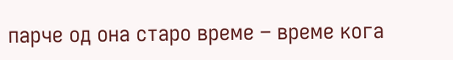парче од она старо време – време кога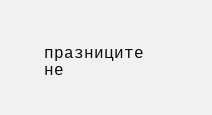празниците не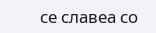се славеа со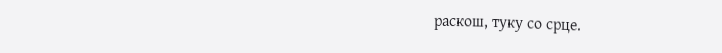раскош, туку со срце.